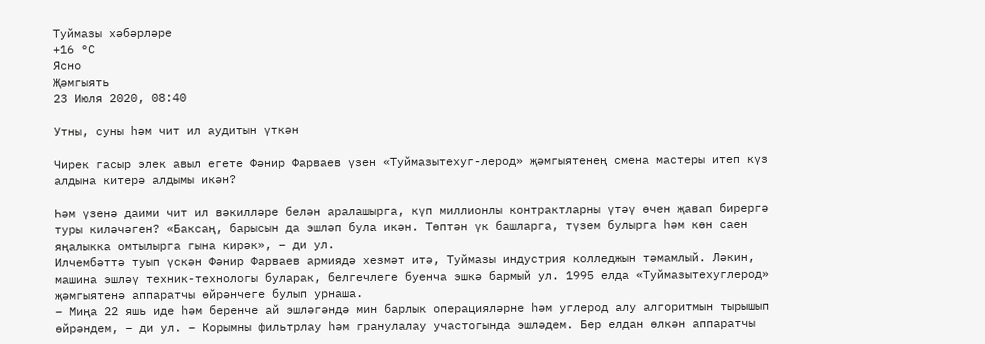Туймазы хәбәрләре
+16 °С
Ясно
Җәмгыять
23 Июля 2020, 08:40

Утны, суны һәм чит ил аудитын үткән

Чирек гасыр элек авыл егете Фәнир Фарваев үзен «Туймазытехуг-лерод» җәмгыятенең смена мастеры итеп күз алдына китерә алдымы икән?

Һәм үзенә даими чит ил вәкилләре белән аралашырга, күп миллионлы контрактларны үтәү өчен җавап бирергә туры киләчәген? «Баксаң, барысын да эшләп була икән. Төптән үк башларга, түзем булырга һәм көн саен яңалыкка омтылырга гына кирәк», – ди ул.
Илчембәттә туып үскән Фәнир Фарваев армиядә хезмәт итә, Туймазы индустрия колледжын тәмамлый. Ләкин, машина эшләү техник-технологы буларак, белгечлеге буенча эшкә бармый ул. 1995 елда «Туймазытехуглерод» җәмгыятенә аппаратчы өйрәнчеге булып урнаша.
– Миңа 22 яшь иде һәм беренче ай эшләгәндә мин барлык операцияләрне һәм углерод алу алгоритмын тырышып өйрәндем, – ди ул. – Корымны фильтрлау һәм гранулалау участогында эшләдем. Бер елдан өлкән аппаратчы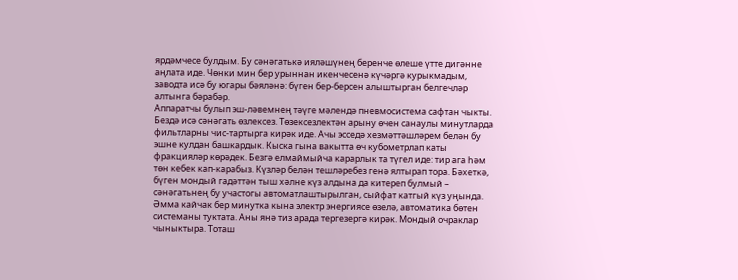ярдәмчесе булдым. Бу сәнәгатькә ияләшүнең беренче өлеше үтте дигәнне аңлата иде. Чөнки мин бер урыннан икенчесенә күчәргә курыкмадым, заводта исә бу югары бәяләнә: бүген бер-берсен алыштырган белгечләр алтынга бәрабәр.
Аппаратчы булып эш-ләвемнең тәүге мәлендә пневмосистема сафтан чыкты. Бездә исә сәнәгать өзлексез. Төзексезлектән арыну өчен санаулы минутларда фильтларны чис-тартырга кирәк иде. Ачы эсседә хезмәттәшләрем белән бу эшне кулдан башкардык. Кыска гына вакытта өч кубометрлап каты фракцияләр көрәдек. Безгә елмаймыйча карарлык та түгел иде: тир ага һәм төн кебек кап-карабыз. Күзләр белән тешләребез генә ялтырап тора. Бәхеткә, бүген мондый гадәттән тыш хәлне күз алдына да китереп булмый – сәнәгатьнең бу участогы автоматлаштырылган, сыйфат катгый күз уңында.
Әмма кайчак бер минутка кына электр энергиясе өзелә, автоматика бөтен системаны туктата. Аны янә тиз арада тергезергә кирәк. Мондый очраклар чыныктыра. Тоташ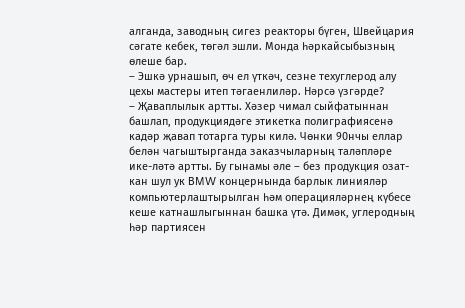алганда, заводның сигез реакторы бүген, Швейцария сәгате кебек, төгәл эшли. Монда һәркайсыбызның өлеше бар.
– Эшкә урнашып, өч ел үткәч, сезне техуглерод алу цехы мастеры итеп тәгаенлиләр. Нәрсә үзгәрде?
– Җаваплылык артты. Хәзер чимал сыйфатыннан башлап, продукциядәге этикетка полиграфиясенә кадәр җавап тотарга туры килә. Чөнки 90нчы еллар белән чагыштырганда заказчыларның таләпләре ике-ләтә артты. Бу гынамы әле – без продукция озат-кан шул ук BMW концернында барлык линияләр компьютерлаштырылган һәм операцияләрнең күбесе кеше катнашлыгыннан башка үтә. Димәк, углеродның һәр партиясен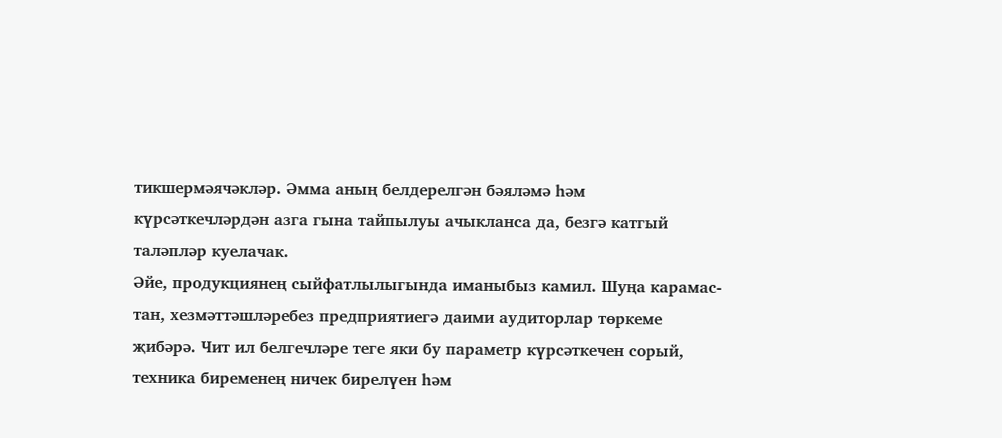тикшермәячәкләр. Әмма аның белдерелгән бәяләмә һәм күрсәткечләрдән азга гына тайпылуы ачыкланса да, безгә катгый таләпләр куелачак.
Әйе, продукциянең сыйфатлылыгында иманыбыз камил. Шуңа карамас-тан, хезмәттәшләребез предприятиегә даими аудиторлар төркеме җибәрә. Чит ил белгечләре теге яки бу параметр күрсәткечен сорый, техника биременең ничек бирелүен һәм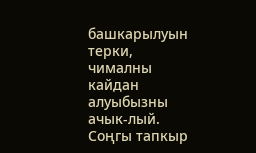башкарылуын терки, чималны кайдан алуыбызны ачык-лый. Соңгы тапкыр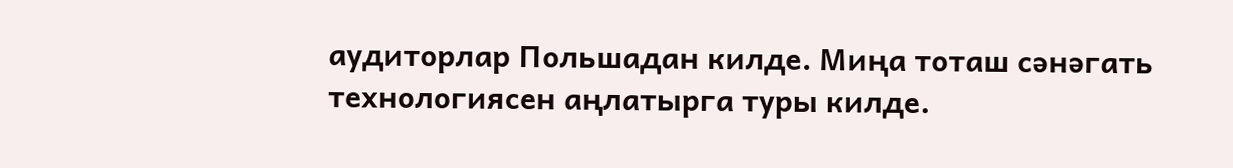аудиторлар Польшадан килде. Миңа тоташ сәнәгать технологиясен аңлатырга туры килде.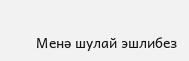Менә шулай эшлибез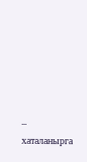– хаталанырга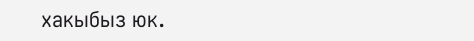хакыбыз юк.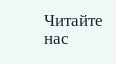Читайте нас